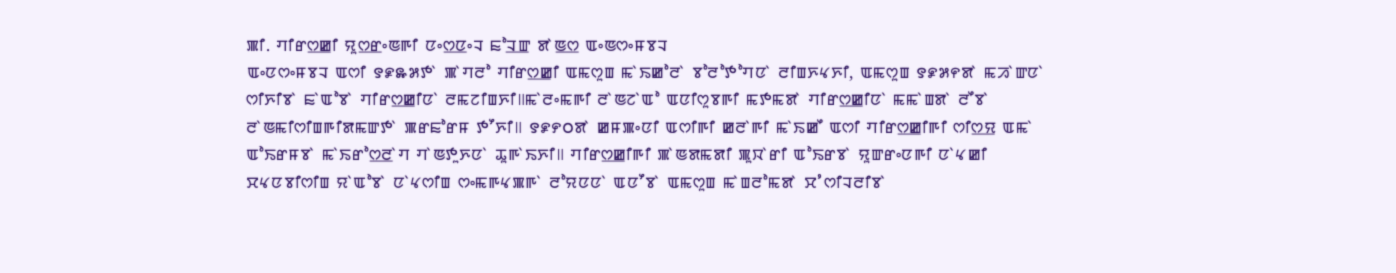ꯄꯤ. ꯚꯤꯔꯁ꯭ꯀꯤ ꯌꯨꯁ꯭ꯔꯦꯟꯒꯤ ꯅꯦꯁ꯭ꯅꯦꯜ ꯐꯣꯜ꯭ꯛ ꯗꯥꯟ꯭ꯁ ꯑꯦꯟꯁꯦꯝꯕꯜ
ꯑꯦꯅꯁꯦꯝꯕꯜ ꯑꯁꯤ ꯱꯹꯳꯷ꯇꯥ ꯄꯥꯚꯂꯣ ꯚꯤꯔꯁ꯭ꯀꯤ ꯑꯃꯁꯨꯡ ꯃꯥꯏꯀꯣꯂꯥ ꯕꯣꯂꯣꯇꯣꯚꯅꯥ ꯂꯤꯡꯈꯠꯈꯤ, ꯑꯃꯁꯨꯡ ꯱꯹꯷꯵ꯗꯥ ꯃꯍꯥꯛꯅꯥ ꯁꯤꯈꯤꯕꯥ ꯐꯥꯑꯣꯕꯥ ꯚꯤꯔꯁ꯭ꯀꯤꯅꯥ ꯂꯃꯖꯤꯡꯈꯤ꯫ꯃꯥꯂꯦꯃꯒꯤ ꯂꯥꯟꯖꯥꯑꯣ ꯑꯅꯤꯁꯨꯕꯒꯤ ꯃꯇꯃꯗꯥ ꯚꯤꯔꯁ꯭ꯀꯤꯅꯥ ꯃꯃꯥꯡꯗꯥ ꯂꯩꯕꯥ ꯂꯥꯟꯃꯤꯁꯤꯡꯒꯤꯗꯃꯛꯇꯥ ꯄꯔꯐꯣꯔꯝ ꯇꯧꯈꯤ꯫ ꯱꯹꯸꯰ꯗꯥ ꯀꯝꯄꯦꯅꯤ ꯑꯁꯤꯒꯤ ꯀꯂꯥꯒꯤ ꯃꯥꯏꯀꯩ ꯑꯁꯤ ꯚꯤꯔꯁ꯭ꯀꯤꯒꯤ ꯁꯤꯁ꯭ꯌ ꯑꯃꯥ ꯑꯣꯏꯔꯝꯕꯥ ꯃꯥꯏꯔꯣꯁ꯭ꯂꯥꯚ ꯚꯥꯟꯇꯨꯈꯅꯥ ꯊꯨꯒꯥꯏꯈꯤ꯫ ꯚꯤꯔꯁ꯭ꯀꯤꯒꯤ ꯄꯥꯟꯗꯃꯗꯤ ꯄꯨꯋꯥꯔꯤ ꯑꯣꯏꯔꯕꯥ ꯌꯨꯛꯔꯦꯅꯒꯤ ꯅꯥꯠꯀꯤ ꯆꯠꯅꯕꯤꯁꯤꯡ ꯌꯥꯑꯣꯕꯥ ꯅꯥꯠꯁꯤꯡ ꯁꯦꯃꯒꯠꯄꯒꯥ ꯂꯣꯌꯅꯅꯥ ꯑꯅꯧꯕꯥ ꯑꯃꯁꯨꯡ ꯃꯥꯡꯂꯣꯃꯗꯥ ꯆꯪꯁꯤꯜꯂꯤꯕꯥ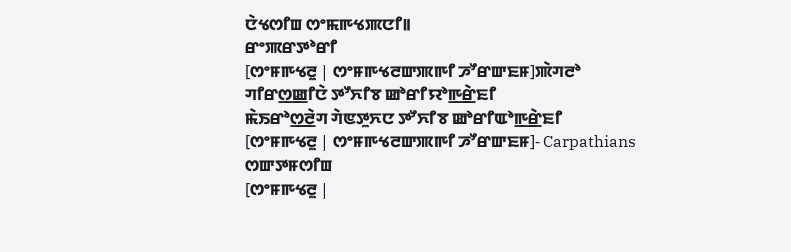ꯅꯥꯠꯁꯤꯡ ꯁꯦꯃꯒꯠꯄꯅꯤ꯫
ꯔꯦꯄꯔꯇꯣꯔꯤ
[ꯁꯦꯝꯒꯠꯂꯨ | ꯁꯦꯝꯒꯠꯂꯛꯄꯒꯤ ꯍꯧꯔꯛꯐꯝ]ꯄꯥꯚꯂꯣ ꯚꯤꯔꯁ꯭ꯀꯤꯅꯥ ꯇꯧꯈꯤꯕ ꯀꯣꯔꯤꯌꯣꯒ꯭ꯔꯥꯐꯤ
ꯃꯥꯏꯔꯣꯁ꯭ꯂꯥꯚ ꯚꯥꯟꯇꯨꯈꯅ ꯇꯧꯈꯤꯕ ꯀꯣꯔꯤꯑꯣꯒ꯭ꯔꯥꯐꯤ
[ꯁꯦꯝꯒꯠꯂꯨ | ꯁꯦꯝꯒꯠꯂꯛꯄꯒꯤ ꯍꯧꯔꯛꯐꯝ]- Carpathians
ꯁꯛꯇꯝꯁꯤꯡ
[ꯁꯦꯝꯒꯠꯂꯨ |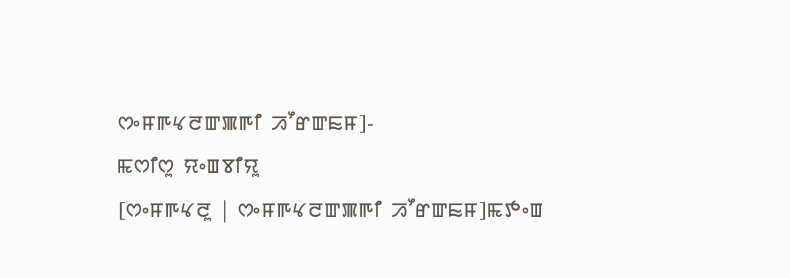ꯁꯦꯝꯒꯠꯂꯛꯄꯒꯤ ꯍꯧꯔꯛꯐꯝ]-
ꯃꯁꯤꯁꯨ ꯌꯦꯡꯕꯤꯌꯨ
[ꯁꯦꯝꯒꯠꯂꯨ | ꯁꯦꯝꯒꯠꯂꯛꯄꯒꯤ ꯍꯧꯔꯛꯐꯝ]ꯃꯇꯦꯡ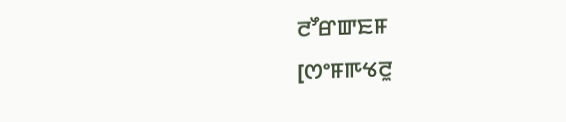ꯂꯧꯔꯛꯐꯝ
[ꯁꯦꯝꯒꯠꯂꯨ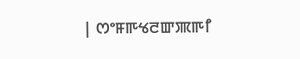| ꯁꯦꯝꯒꯠꯂꯛꯄꯒꯤ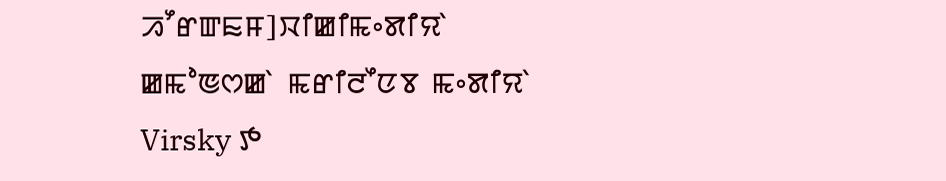ꯍꯧꯔꯛꯐꯝ]ꯋꯤꯀꯤꯃꯦꯗꯤꯌꯥ ꯀꯃꯣꯟꯁꯀꯥ ꯃꯔꯤꯂꯩꯅꯕ ꯃꯦꯗꯤꯌꯥ Virsky ꯇ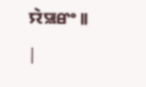ꯌꯥꯎꯔꯦ ꯫ |